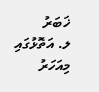ޚަބަރު
ލ. އަތޮޅުގައި މިއަހަރު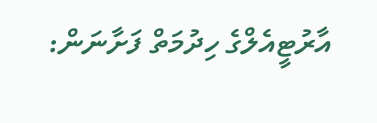އާރުޓީއެލްގެ ހިދުމަތް ފަށާނަން: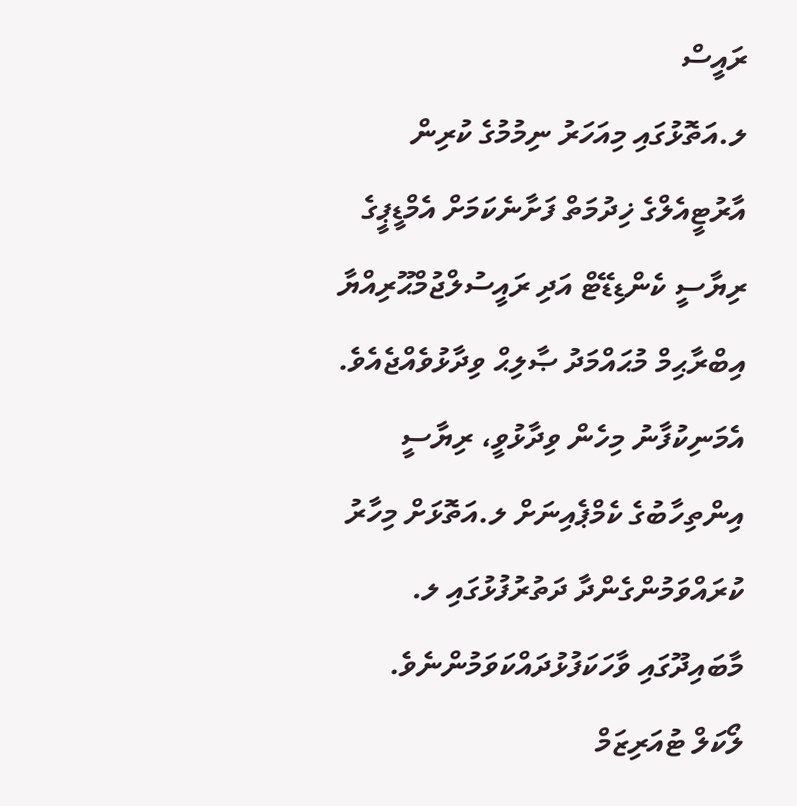ރައީސް
ލ.އަތޮޅުގައި މިއަހަރު ނިމުމުގެ ކުރިން އާރުޓީއެލްގެ ޚިދުމަތް ފަށާނެކަމަށް އެމްޑީޕީގެ ރިޔާސީ ކެންޑިޑޭޓް އަދި ރައީސުލްޖުމްޙޫރިއްޔާ އިބްރާޙިމް މުޙައްމަދު ޞާލިޙް ވިދާޅުވެއްޖެއެވެ. އެމަނިކުފާނު މިހެން ވިދާޅުވީ، ރިޔާސީ އިންތިހާބުގެ ކެމްޕެއިނަށް ލ.އަތޮޅަށް މިހާރު ކުރައްވަމުންގެންދާ ދަތުރުފުޅުގައި ލ. މާބައިދޫގައި ވާހަކަފުޅުދައްކަވަމުންނެވެ.
ލޯކަލް ޓުއަރިޒަމް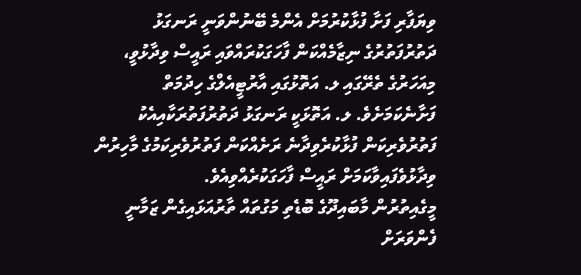ވިޔަފާރި ފަށާ ފުޅާކުރުމަށް އެންމެ ބޭނުންވަނީ ރަނގަޅު ދަތުރުފަތުރުގެ ނިޒާމެއްކަން ފާހަގަކުރައްވައި ރައީސް ވިދާޅުވީ، މިއަހަރުގެ ތެރޭގައި ލ. އަތޮޅުގައި އާރުޓީއެލްގެ ހިދުމަތް ފަށާނެކަމަށެވެ. ލ. އަތޮޅަކީ ރަނގަޅު ދަތުރުފަތުރަކާއިއެކު ފަތުރުވެރިކަން ފުޅާކުރެވިދާނެ ރަށެއްކަން ފަތުރުވެރިކަމުގެ މާހިރުން ވިދާޅުވެފައިވާކަމަށް ރައީސް ފާހަގަކުރެއްވިއެވެ.
މީގެއިތުރުން މާބައިދޫގެ ބޮޑެތި މަގުތައް ތާރުއަޅައިގެން ޒަމާނީ ފެންވަރަށް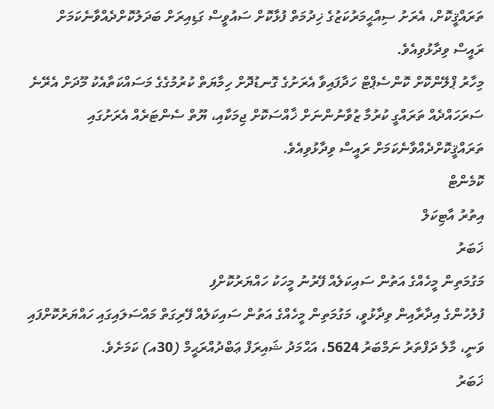ތަރައްޤީކޮށް، އެރަށު ސިއްޙީމަރުކަޒުގެ ޚިދުމަތް ފުޅާކޮށް ސައުވީސް ގަޑިއިރަށް ބަދަލުކޮށްދެއްވާނެކަމަށް ރައީސް ވިދާޅުވިއެވެ.
މިހާރު ޕްލޭންކޮށް ކޮންސެޕްޓް ހަދާފައިވާ އެރަށުގެ ގޮނޑުދޮށް ހިމާޔަތް ކުރުމުގެގެ މަސައްކަތާއެކު މޫދަށް އެރޭނެ ސަރަހައްދެއް ތަރައްގީ ކުރުމާ ޒުވާނުންނަށް ޚާއްސަކޮށް ޖިމަކާއި، ޔޫތް ސެންޓަރެއް އެރަށުގައި ތަރައްޤީކޮށްދެއްވާނެކަމަށް ރައީސް ވިދާޅުވިއެވެ.
ކޮމެންޓް
އިތުރު އާޓިކަލް
ޚަބަރު
މަގުމަތިން މީހެއްގެ އަތުން ސައިކަލެއް ފޭރުނު މީހަކު ހައްޔަރުކޮށްފި
ފުލުހުންގެ އިދާރާއިން ވިދާޅުވީ، މަގުމަތިން މީހެއްގެ އަތުން ސައިކަލެއް ފޭރިގަތް މައްސަލައިގައި ހައްޔަރުކޮށްފައި ވަނީ، މާލެ ދަފްތަރު ނަމްބަރު 5624، އަޙްމަދު ޝައިރަފް ޢަބްދުއްރަޙީމް (30އ) ކަމަށެވެ.
ޚަބަރު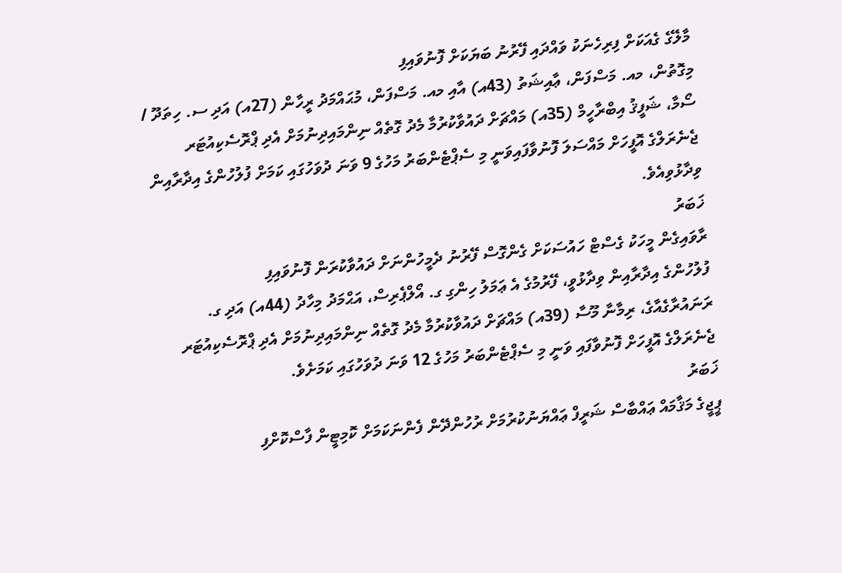މާލޭގެ ގެއަކަށް ފިރިހެނަކު ވައްދައި ފޭރުނު ބަޔަކަށް ފޮނުވައިފި
މިގޮތުން، މއ. މަސްފަން، ޢާއިޝަތު (43އ) އާއި މއ. މަސްފަން، މުޙައްމަދު ރީހާން (27އ) އަދި ސ. ހިތަދޫ / ސޯމާ، ޝަފީޤު އިބްރާހީމް (35އ) މައްޗަށް ދައުވާކުރުމާ މެދު ގޮތެއް ނިންމައިދިނުމަށް އެދި ޕްރޮސެކިއުޓަރ ޖެނެރަލްގެ އޮފީހަށް މައްސަލަ ފޮނުވާފައިވަނީ މި ސެޕްޓެންބަރު މަހުގެ 9 ވަނަ ދުވަހުގައި ކަމަށް ފުލުހުންގެ އިދާރާއިން ވިދާޅުވިއެވެ.
ޚަބަރު
ރާވައިގެން މީހަކު ގެސްޓް ހައުސަކަށް ގެންގޮސް ފޭރުނު ދެމީހުންނަށް ދައުވާކުރަން ފޮނުވައިފި
ފުލުހުންގެ އިދާރާއިން ވިދާޅުވީ، ފޭރުމުގެ އެ ޢަމަލު ހިންގި ގ. އޯލްޕެރިސް، އަޙްމަދު މިހާދު (44އ) އަދި ގ. ރަނައުރާގެއާގެ، ރިމާނާ މޫސާ (39އ) މައްޗަށް ދައުވާކުރުމާ މެދު ގޮތެއް ނިންމައިދިނުމަށް އެދި ޕްރޮސެކިއުޓަރ ޖެނެރަލްގެ އޮފީހަށް ފޮނުވާފައި ވަނީ މި ސެޕްޓެންބަރު މަހުގެ 12 ވަނަ ދުވަހުގައި ކަމަށެވެ.
ޚަބަރު
ޕީޖީގެ މަޤާމައް ޢައްބާސް ޝަރީފް ޢައްޔަނުކުރުމަށް ރުހުންދޭން ފެންނަކަމަށް ކޮމިޓީން ފާސްކޮށްފި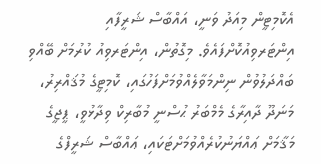އެކޮމިޓީން މިއަދު ވަނީ، އައްބާސް ޝަރީފާއި އިންޓަރވިއުކޮށްފައެވެ. މިގޮތުން، އިންޓަރވިއު ކުރުމަށް ބޭއްވި ބައްދަލުވުން ނިންމަވާލެއްވުމަށްފަހުގައި، ކޮމިޓީގެ މުޤައްރިރު، މަނަދޫ ދާއިރާގެ މެމްބަރު ޙުސްނީ މުބާރިކް ވިދާޅުވީ، ޕީޖީގެ މަޤާމަށް ޢައްޔަނުކުރެއްވުމަށްޓަކައި، ޢައްބާސް ޝަރީފްގެ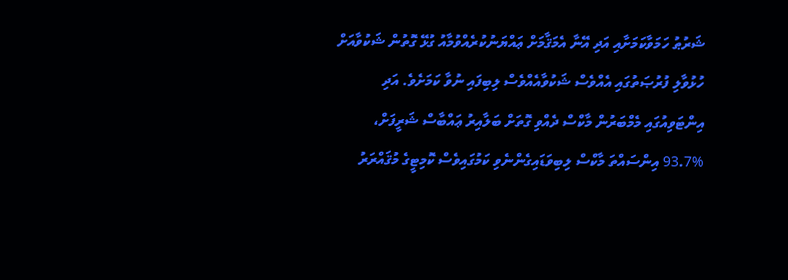ޝަރުޠު ހަމަވާކަމަށާއި އަދި އޭނާ އެމަޤާމަށް ޢައްޔަނުކުރެއްވުމާއު ގުޅޭ ގޮތުން ޝަކުވާއަށް ހުޅުވާލި ފުރުޞަތުގައި އެއްވެސް ޝަކުވާއެއްވެސް ލިބިފައި ނުވާ ކަމަށެވެ. އަދި އިންޓަވިއުގައި މެމްބަރުން މާކްސް ދެއްވި ގޮތަށް ބަލާއިރު ޢައްބާސް ޝަރީފަށް، %93.7 އިންސައްތަ މާކްސް ލިބިވަޑައިގެންނެވި ކަމުގައިވެސް ކޮމިޓީގެ މުޤައްރަރު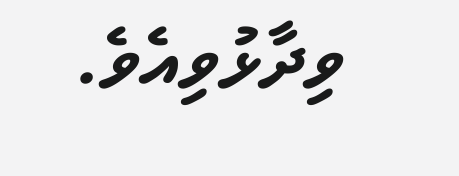ވިދާޅުވިއެވެ.